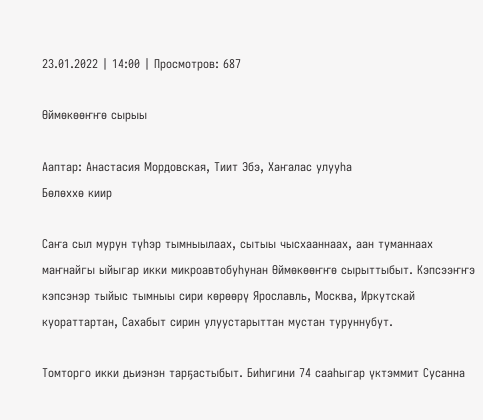23.01.2022 | 14:00 | Просмотров: 687

Өймөкөөҥҥө сырыы

Ааптар: Анастасия Мордовская, Тиит Эбэ, Хаҥалас улууһа
Бөлөххө киир

Саҥа сыл мурун түһэр тымныылаах, сытыы чысхааннаах, аан туманнаах маҥнайгы ыйыгар икки микроавтобуһунан Өймөкөөҥҥө сырыттыбыт. Кэпсээҥҥэ кэпсэнэр тыйыс тымныы сири көрөөрү Ярославль, Москва, Иркутскай куораттартан, Сахабыт сирин улуустарыттан мустан туруннубут.

Томторго икки дьиэнэн тарҕастыбыт. Биһигини 74 сааһыгар үктэммит Сусанна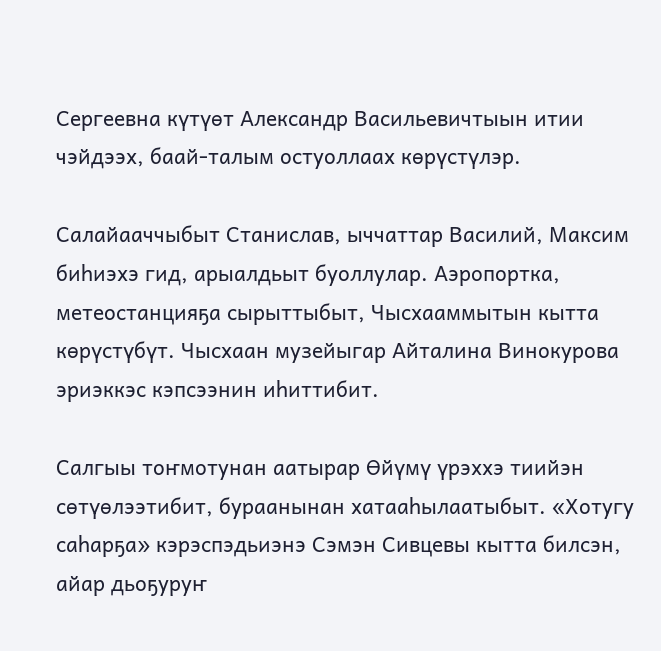Сергеевна күтүөт Александр Васильевичтыын итии чэйдээх, баай-талым остуоллаах көрүстүлэр.

Салайааччыбыт Станислав, ыччаттар Василий, Максим биһиэхэ гид, арыалдьыт буоллулар. Аэропортка, метеостанцияҕа сырыттыбыт, Чысхааммытын кытта көрүстүбүт. Чысхаан музейыгар Айталина Винокурова эриэккэс кэпсээнин иһиттибит.

Салгыы тоҥмотунан аатырар Өйүмү үрэххэ тиийэн сөтүөлээтибит, бураанынан хатааһылаатыбыт. «Хотугу саһарҕа» кэрэспэдьиэнэ Сэмэн Сивцевы кытта билсэн, айар дьоҕуруҥ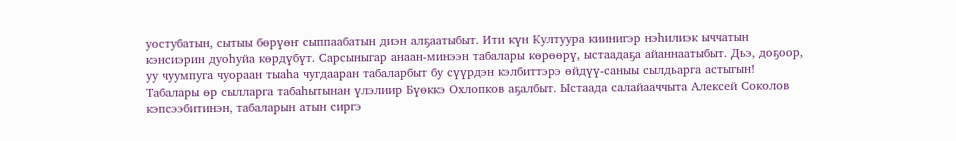уостубатын, сытыы бөрүөҥ сыппаабатын диэн алҕаатыбыт. Ити күн Култуура киинигэр нэһилиэк ыччатын кэнсиэрин дуоһуйа көрдүбүт. Сарсыныгар анаан-минээн табалары көрөөрү, ыстаадаҕа айаннаатыбыт. Дьэ, доҕоор, уу чуумпуга чуораан тыаһа чугдааран табаларбыт бу сүүрдэн кэлбиттэрэ өйдүү-саныы сылдьарга астыгын! Табалары өр сылларга табаһытынан үлэлиир Бүөккэ Охлопков аҕалбыт. Ыстаада салайааччыта Алексей Соколов кэпсээбитинэн, табаларын атын сиргэ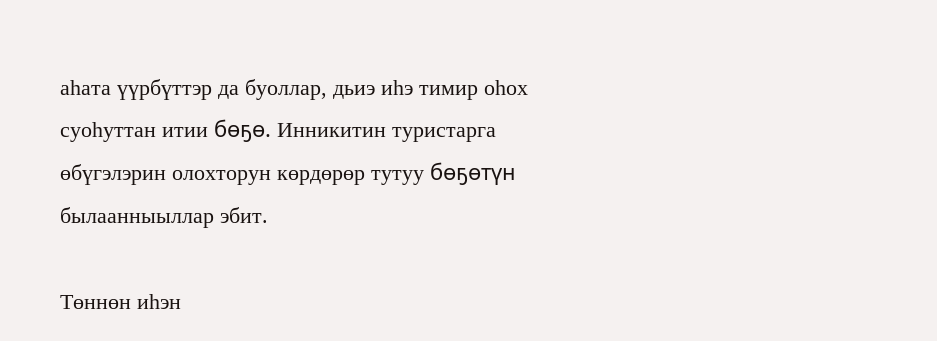аһата үүрбүттэр да буоллар, дьиэ иһэ тимир оһох суоһуттан итии бөҕө. Инникитин туристарга өбүгэлэрин олохторун көрдөрөр тутуу бөҕөтүн былаанныыллар эбит.

Төннөн иһэн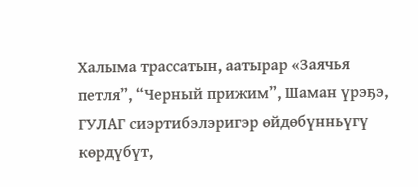Халыма трассатын, аатырар «Заячья петля”, “Черный прижим”, Шаман үрэҕэ, ГУЛАГ сиэртибэлэригэр өйдөбүнньүгү көрдүбүт,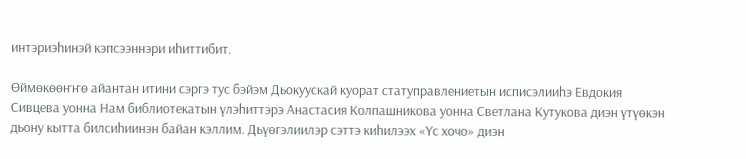интэриэһинэй кэпсээннэри иһиттибит.

Өймөкөөҥҥө айантан итини сэргэ тус бэйэм Дьокуускай куорат статуправлениетын исписэлииһэ Евдокия Сивцева уонна Нам библиотекатын үлэһиттэрэ Анастасия Колпашникова уонна Светлана Кутукова диэн үтүөкэн дьону кытта билсиһиинэн байан кэллим. Дьүөгэлиилэр сэттэ киһилээх «Үс хочо» диэн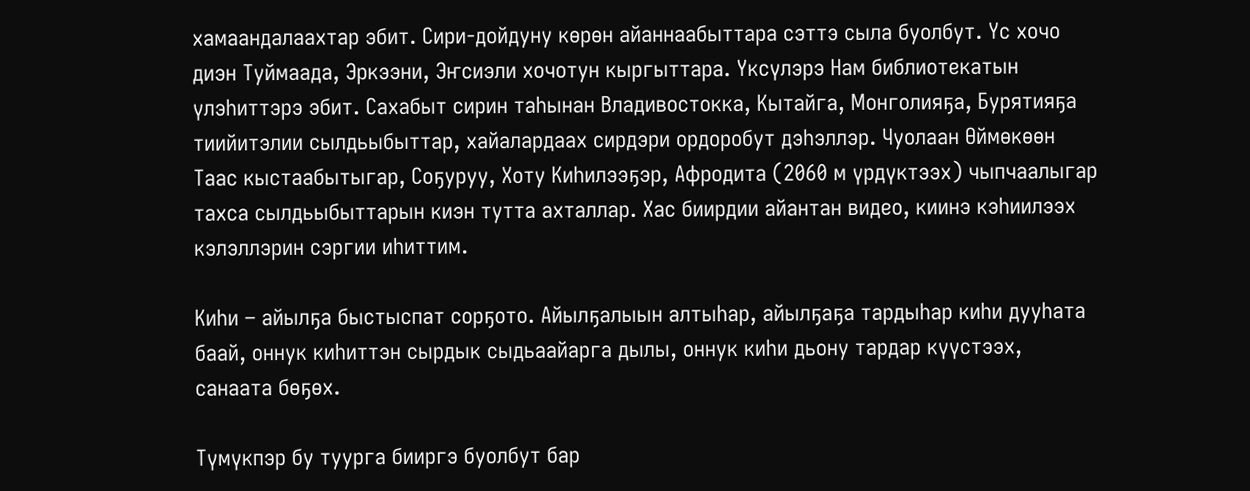хамаандалаахтар эбит. Сири-дойдуну көрөн айаннаабыттара сэттэ сыла буолбут. Үс хочо диэн Туймаада, Эркээни, Эҥсиэли хочотун кыргыттара. Үксүлэрэ Нам библиотекатын үлэһиттэрэ эбит. Сахабыт сирин таһынан Владивостокка, Кытайга, Монголияҕа, Бурятияҕа тиийитэлии сылдьыбыттар, хайалардаах сирдэри ордоробут дэһэллэр. Чуолаан Өймөкөөн Таас кыстаабытыгар, Соҕуруу, Хоту Киһилээҕэр, Афродита (2060 м үрдүктээх) чыпчаалыгар тахса сылдьыбыттарын киэн тутта ахталлар. Хас биирдии айантан видео, киинэ кэһиилээх кэлэллэрин сэргии иһиттим.

Киһи – айылҕа быстыспат сорҕото. Айылҕалыын алтыһар, айылҕаҕа тардыһар киһи дууһата баай, оннук киһиттэн сырдык сыдьаайарга дылы, оннук киһи дьону тардар күүстээх, санаата бөҕөх.

Түмүкпэр бу туурга бииргэ буолбут бар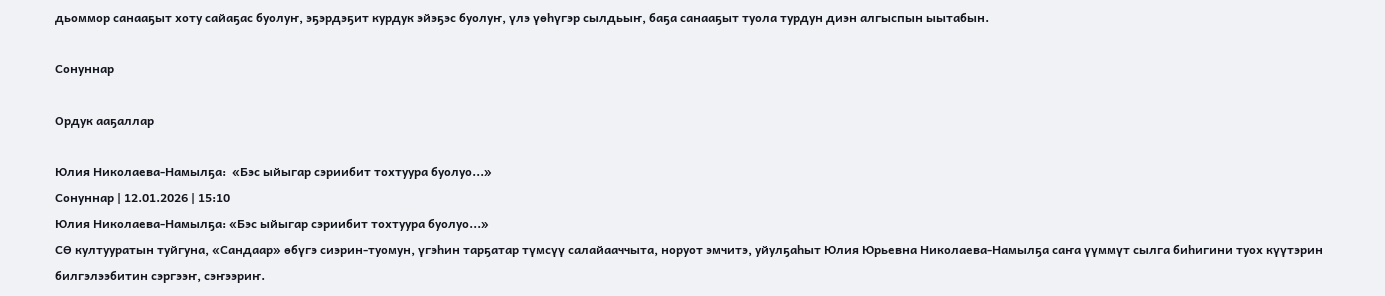дьоммор санааҕыт хоту сайаҕас буолуҥ, эҕэрдэҕит курдук эйэҕэс буолуҥ, үлэ үөһүгэр сылдьыҥ, баҕа санааҕыт туола турдун диэн алгыспын ыытабын.

Сонуннар

Ордук ааҕаллар

Юлия Николаева-Намылҕа:  «Бэс ыйыгар сэриибит тохтуура буолуо...»
Сонуннар | 12.01.2026 | 15:10
Юлия Николаева-Намылҕа: «Бэс ыйыгар сэриибит тохтуура буолуо...»
СӨ култууратын туйгуна, «Сандаар» өбүгэ сиэрин-туомун, үгэһин тарҕатар түмсүү салайааччыта, норуот эмчитэ, уйулҕаһыт Юлия Юрьевна Николаева-Намылҕа саҥа үүммүт сылга биһигини туох күүтэрин билгэлээбитин сэргээҥ, сэҥээриҥ.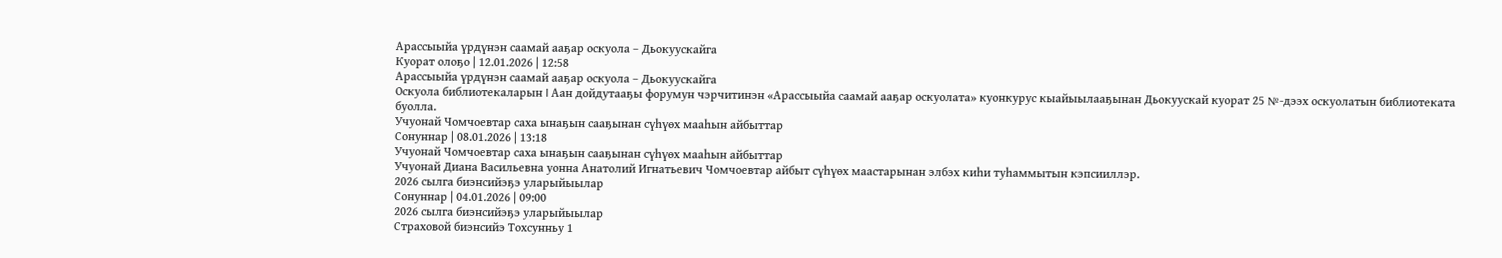Арассыыйа үрдүнэн саамай ааҕар оскуола – Дьокуускайга
Куорат олоҕо | 12.01.2026 | 12:58
Арассыыйа үрдүнэн саамай ааҕар оскуола – Дьокуускайга
Оскуола библиотекаларын I Аан дойдутааҕы форумун чэрчитинэн «Арассыыйа саамай ааҕар оскуолата» куонкурус кыайыылааҕынан Дьокуускай куорат 25 №-дээх оскуолатын библиотеката буолла.
Учуонай Чомчоевтар саха ынаҕын сааҕынан сүһүөх мааһын айбыттар
Сонуннар | 08.01.2026 | 13:18
Учуонай Чомчоевтар саха ынаҕын сааҕынан сүһүөх мааһын айбыттар
Учуонай Диана Васильевна уонна Анатолий Игнатьевич Чомчоевтар айбыт сүһүөх маастарынан элбэх киһи туһаммытын кэпсииллэр.
2026 сылга биэнсийэҕэ уларыйыылар
Сонуннар | 04.01.2026 | 09:00
2026 сылга биэнсийэҕэ уларыйыылар
Страховой биэнсийэ Тохсунньу 1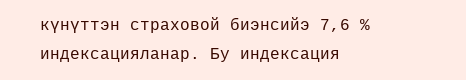күнүттэн страховой биэнсийэ 7,6 % индексацияланар. Бу индексация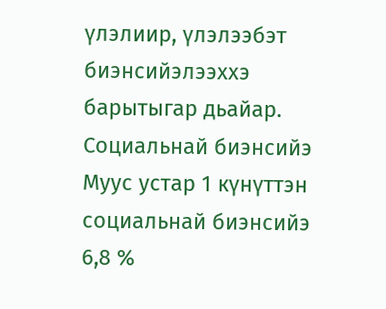үлэлиир, үлэлээбэт биэнсийэлээххэ барытыгар дьайар. Социальнай биэнсийэ Муус устар 1 күнүттэн социальнай биэнсийэ 6,8 %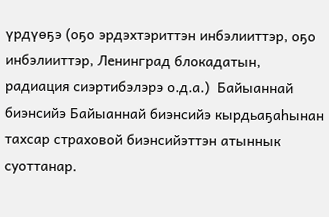үрдүөҕэ (оҕо эрдэхтэриттэн инбэлииттэр, оҕо инбэлииттэр, Ленинград блокадатын, радиация сиэртибэлэрэ о.д.а.)  Байыаннай биэнсийэ Байыаннай биэнсийэ кырдьаҕаһынан тахсар страховой биэнсийэттэн атыннык суоттанар.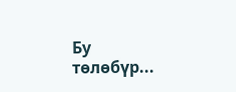Бу төлөбүр...